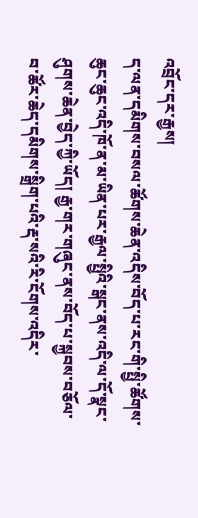འབྲོང་དར་རྒྱས།
ད་ལན་དམིགས་བསལ་ཚོགས་ཆེན་འདིས་བོད་པ་རང་གི་སྤྱི་ཚོགས་ཆུང་ཆུང་འདི་ཁོ་ན་མ་ཡིན་པར་རྒྱལ་སྤྱིའི་སྒང་ནས་འདི་ལ་དོ་སྣང་ཤུགས་ཆེན་བྱེད་ཀྱི་ཡོད། རྒྱ་གར་གཞུང་ནས་བོད་པ་སྐྱབས་བཅོལ་བ་ཚོར་ཆེད་དམིགས་སྒྲིག་པའི་རྡ་སའི་རི་ངོགས་འདིར་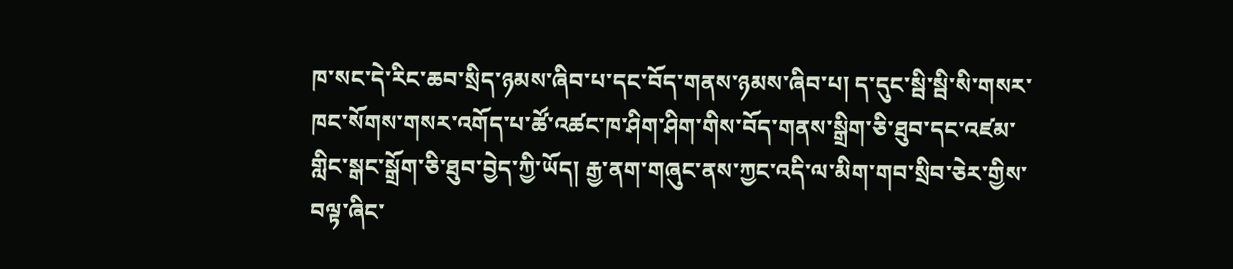ཁ་སང་དེ་རིང་ཆབ་སྲིད་ཉམས་ཞིབ་པ་དང་བོད་གནས་ཉམས་ཞིབ་པ། ད་དུང་སྦི་སྦི་སི་གསར་ཁང་སོགས་གསར་འགོད་པ་ཚོ་འཚང་ཁ་ཤིག་ཤིག་གིས་བོད་གནས་སྒྲིག་ཅི་ཐུབ་དང་འཛམ་གླིང་སྒང་སྒྲོག་ཅི་ཐུབ་བྱེད་ཀྱི་ཡོད། རྒྱ་ནག་གཞུང་ནས་ཀྱང་འདི་ལ་མིག་གབ་སྲིབ་ཅེར་གྱིས་བལྟ་ཞིང་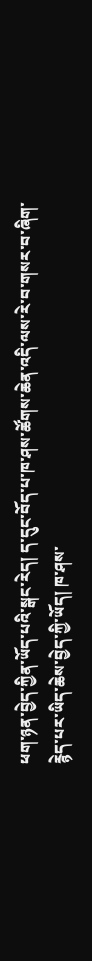ཕག་ཉན་བྱེད་ཀྱིན་ཡོད་པའི་སྒང་རེད། ད་དུང་བོད་པ་ཁ་ཤས་ཚོགས་ཆེན་འདི་ལས་རེ་བ་གསར་བ་ཞིག་རྙེད་པར་ཡིད་ཆེས་བྱེད་ཀྱི་ཡོད། ཁ་ཤས་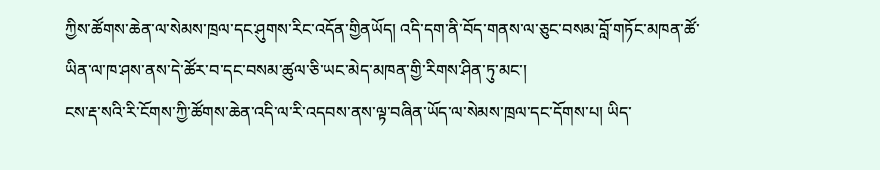ཀྱིས་ཚོགས་ཆེན་ལ་སེམས་ཁྲལ་དང་ཤུགས་རིང་འདོན་གྱིནཡོད། འདི་དག་ནི་བོད་གནས་ལ་ཅུང་བསམ་བློ་གཏོང་མཁན་ཚོ་ཡིན་ལ་ཁ་ཤས་ནས་དེ་ཚོར་བ་དང་བསམ་ཚུལ་ཅི་ཡང་མེད་མཁན་གྱི་རིགས་ཤིན་ཏུ་མང་།
ངས་རྡ་སའི་རི་ངོགས་ཀྱི་ཚོགས་ཆེན་འདི་ལ་རི་འདབས་ནས་ལྟ་བཞིན་ཡོད་ལ་སེམས་ཁྲལ་དང་དོགས་པ། ཡིད་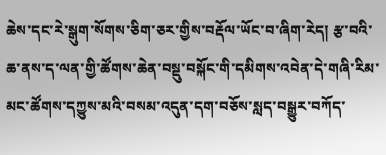ཆེས་དང་རེ་སྒུག་སོགས་ཅིག་ཅར་གྱིས་བརྡོལ་ཡོང་བ་ཞིག་རེད། རྩ་བའི་ཆ་ནས་ད་ལན་གྱི་ཚོགས་ཆེན་བསྡུ་བསྐོང་གི་དམིགས་འབེན་དེ་གཞི་རིམ་མང་ཚོགས་དཀྱུས་མའི་བསམ་འདུན་དག་བཅོས་སླད་བསྒྱུར་བཀོད་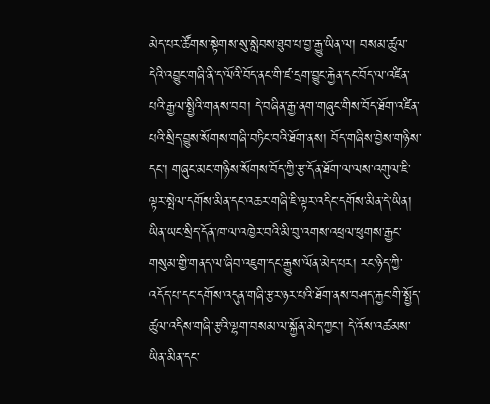མེད་པར་ཚོགས་སྟེགས་སུ་སླེབས་ཐུབ་པ་བྱ་རྒྱུ་ཡིན་ལ། བསམ་ཚུལ་དེའི་འབྱུང་གཞི་ནི་ད་ལོའི་བོད་ནང་གི་ཛ་དྲག་བྱུང་རྐྱེན་དང་བོད་ལ་འཛིན་པའི་རྒྱལ་སྤྱིའི་གནས་བབ། དེ་བཞིན་རྒྱ་ནག་གཞུང་གིས་བོད་ཐོག་འཛིན་པའི་སྲིད་བྱུས་སོགས་གཞི་བཏིང་བའི་ཐོག་ནས། བོད་གཞིས་བྱེས་གཉིས་དང་། གཞུང་མང་གཉིས་སོགས་བོད་ཀྱི་རྩ་དོན་ཐོག་ལ་ལས་འགུལ་ཇི་ལྟར་སྤེལ་དགོས་མིན་དང་འཆར་གཞི་ཇི་ལྟར་འདིང་དགོས་མིན་དེ་ཡིན།
ཡིན་ཡང་སྲིད་དོན་ཁ་ལ་འཁྱེར་བའི་མི་བུ་འགས་འཕྲལ་ཕུགས་རྒྱང་གསུམ་གྱི་གནད་ལ་ཞིབ་འཇུག་དང་རྒྱུས་ལོན་མེད་པར། རང་ཉིད་ཀྱི་འདོད་པ་དང་དགོས་འདུན་གཞི་རྩར་ཉར་པའི་ཐོག་ནས་བཤད་རྐྱང་གི་སྤྱོད་ཚུལ་འདིས་གཞི་རྩའི་ལྷག་བསམ་ལ་སྐྱོན་མེད་ཀྱང་། དེ་འོས་འཚམས་ཡིན་མིན་དང་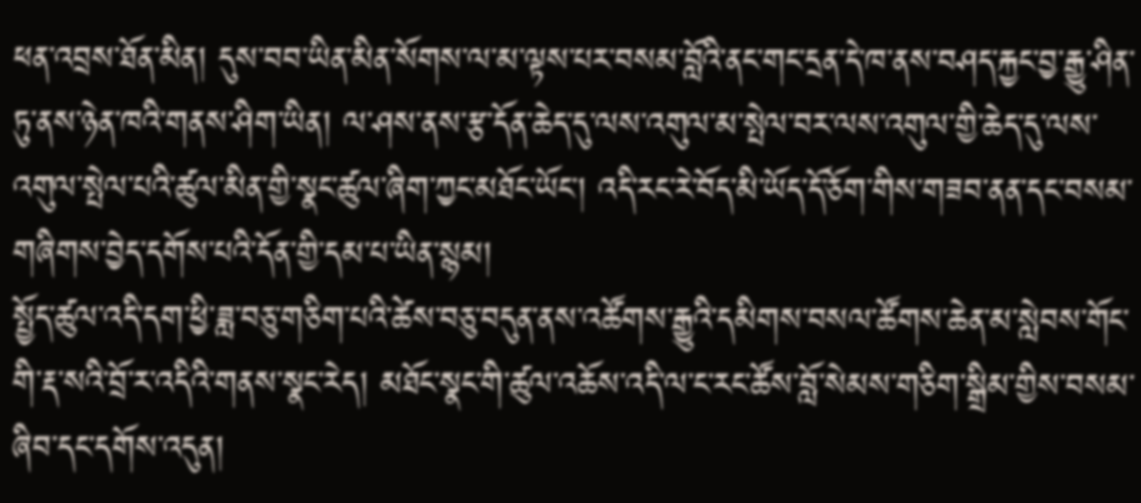ཕན་འབྲས་ཐོན་མིན། དུས་བབ་ཡིན་མིན་སོགས་ལ་མ་ལྟས་པར་བསམ་བློའི་ནང་གང་དྲན་དེ་ཁ་ནས་བཤད་རྐྱང་བྱ་རྒྱུ་ཤིན་ཏུ་ནས་ཉེན་ཁའི་གནས་ཤིག་ཡིན། ལ་ཤས་ནས་རྩ་དོན་ཆེད་དུ་ལས་འགུལ་མ་སྤེལ་བར་ལས་འགུལ་གྱི་ཆེད་དུ་ལས་འགུལ་སྤེལ་པའི་ཚུལ་མིན་གྱི་སྣང་ཚུལ་ཞིག་ཀྱང་མཐོང་ཡོང་། འདི་རང་རེ་བོད་མི་ཡོད་དོ་ཅོག་གིས་གཟབ་ནན་དང་བསམ་གཞིགས་བྱེད་དགོས་པའི་དོན་གྱི་དམ་པ་ཡིན་སྙམ།
སྤྱོད་ཚུལ་འདི་དག་ཕྱི་ཟླ་བཅུ་གཅིག་པའི་ཚེས་བཅུ་བདུན་ནས་འཚོགས་རྒྱུའི་དམིགས་བསལ་ཚོགས་ཆེན་མ་སླེབས་གོང་གི་རྡ་སའི་བྲོ་ར་འདིའི་གནས་སྣང་རེད། མཐོང་སྣང་གི་ཚུལ་འཆོས་འདི་ལ་ང་རང་ཚོས་བློ་སེམས་གཅིག་སྒྲིམ་གྱིས་བསམ་ཞིབ་དང་དགོས་འདུན།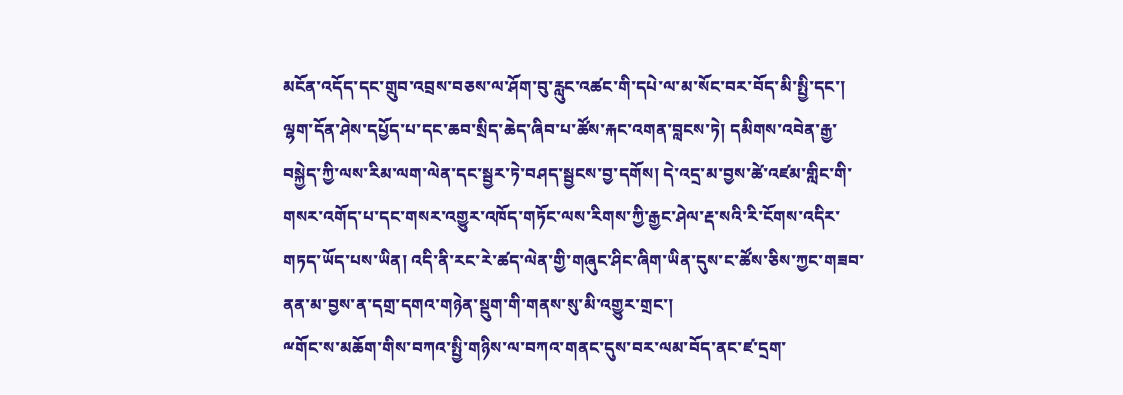མངོན་འདོད་དང་གྲུབ་འབྲས་བཅས་ལ་ཤོག་བུ་རླུང་འཚང་གི་དཔེ་ལ་མ་སོང་བར་བོད་མི་སྤྱི་དང་། ལྷག་དོན་ཤེས་དཔྱོད་པ་དང་ཆབ་སྲིད་ཆེད་ཞིབ་པ་ཚོས་རྐང་འགན་བླངས་ཏེ། དམིགས་འབེན་རྒྱ་བསྐྱེད་ཀྱི་ལས་རིམ་ལག་ལེན་དང་སྦྱར་ཏེ་བཤད་སྦྱངས་བྱ་དགོས། དེ་འདྲ་མ་བྱས་ཚེ་འཛམ་གླིང་གི་གསར་འགོད་པ་དང་གསར་འགྱུར་འཁོད་གཏོང་ལས་རིགས་ཀྱི་རྒྱང་ཤེལ་རྡ་སའི་རི་ངོགས་འདིར་གཏད་ཡོད་པས་ཡིན། འདི་ནི་རང་རེ་ཚད་ལེན་གྱི་གཞུང་ཤིང་ཞིག་ཡིན་དུས་ང་ཚོས་ཅིས་ཀྱང་གཟབ་ནན་མ་བྱས་ན་དགྲ་དགའ་གཉེན་སྡུག་གི་གནས་སུ་མི་འགྱུར་གྲང་།
ྋགོང་ས་མཆོག་གིས་བཀའ་སྤྱི་གཉིས་ལ་བཀའ་གནང་དུས་བར་ལམ་བོད་ནང་ཛ་དྲག་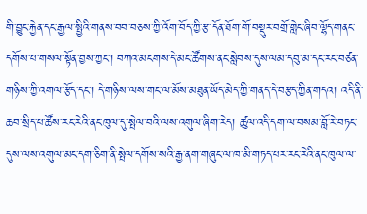གི་བྱུང་རྐྱེན་དང་རྒྱལ་སྤྱིའི་གནས་བབ་བཅས་ཀྱི་འོག་བོད་ཀྱི་རྩ་དོན་ཐོག་གོ་བསྡུར་བགྲོ་གླེང་ཞིབ་ལྷོད་གནང་དགོས་པ་གསལ་སྟོན་བྱས་ཀྱང་། བཀའ་མངགས་དེ་མང་ཚོགས་ནང་སླེབས་དུས་ལམ་དབུ་མ་དང་རང་བཙན་གཉིས་ཀྱི་འགལ་རྩོད་དང་། དེ་གཉིས་ལས་གང་ལ་མོས་མཐུན་ཡོད་མེད་ཀྱི་གནད་དེ་བརྩད་ཀྱིན་གདའ། འདི་ནི་ཆབ་སྲིད་པ་ཚོས་རང་རེའི་ནང་ཁུལ་དུ་སྤེལ་བའི་ལས་འགུལ་ཞིག་རེད། ཚུལ་འདི་དག་ལ་བསམ་བློ་རེ་བཏང་དུས་ལས་འགུལ་མང་དག་ཅིག་ནི་སྤེལ་དགོས་སའི་རྒྱ་ནག་གཞུང་ལ་ཁ་མི་གཏད་པར་རང་རེའི་ནང་ཁུལ་ལ་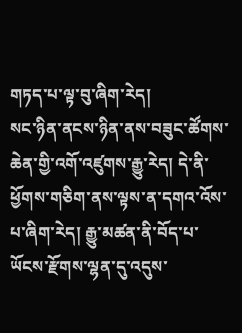གཏད་པ་ལྟ་བུ་ཞིག་རེད།
སང་ཉིན་ནངས་ཉིན་ནས་བཟུང་ཚོགས་ཆེན་གྱི་འགོ་འཛུགས་རྒྱུ་རེད། དེ་ནི་ཕྱོགས་གཅིག་ནས་ལྟས་ན་དགའ་འོས་པ་ཞིག་རེད། རྒྱུ་མཚན་ནི་བོད་པ་ཡོངས་རྫོགས་ལྷན་དུ་འདུས་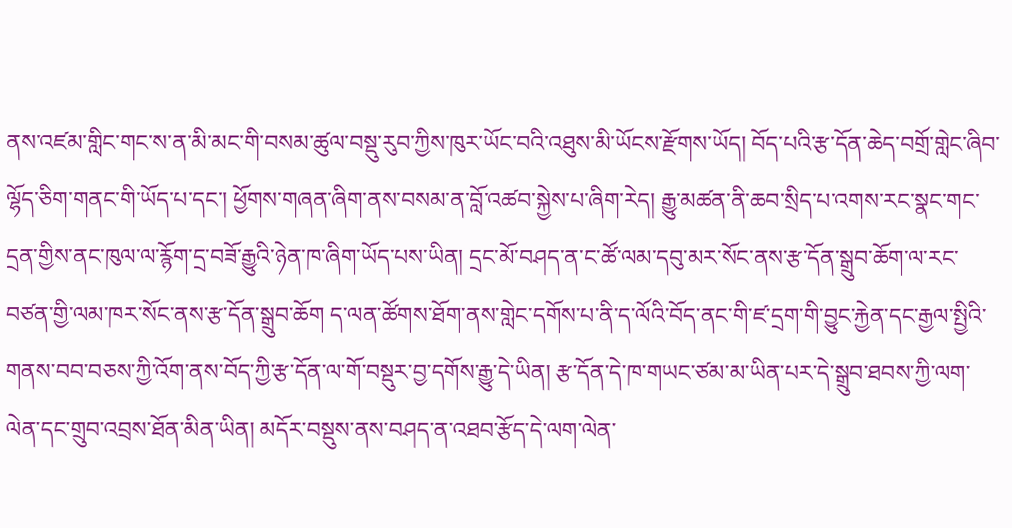ནས་འཛམ་གླིང་གང་ས་ན་མི་མང་གི་བསམ་ཚུལ་བསྡུ་རུབ་ཀྱིས་ཁུར་ཡོང་བའི་འཐུས་མི་ཡོངས་རྫོགས་ཡོད། བོད་པའི་རྩ་དོན་ཆེད་བགྲོ་གླེང་ཞིབ་ལྷོད་ཅིག་གནང་གི་ཡོད་པ་དང་། ཕྱོགས་གཞན་ཞིག་ནས་བསམ་ན་བློ་འཚབ་སྐྱེས་པ་ཞིག་རེད། རྒྱུ་མཚན་ནི་ཆབ་སྲིད་པ་འགས་རང་སྣང་གང་དྲན་གྱིས་ནང་ཁུལ་ལ་རྙོག་དྲ་བཟོ་རྒྱུའི་ཉེན་ཁ་ཞིག་ཡོད་པས་ཡིན། དྲང་མོ་བཤད་ན་ང་ཚོ་ལམ་དབུ་མར་སོང་ནས་རྩ་དོན་སྒྲུབ་ཆོག་ལ་རང་བཙན་གྱི་ལམ་ཁར་སོང་ནས་རྩ་དོན་སྒྲུབ་ཆོག ད་ལན་ཚོགས་ཐོག་ནས་གླེང་དགོས་པ་ནི་ད་ལོའི་བོད་ནང་གི་ཛ་དྲག་གི་བྱུང་རྐྱེན་དང་རྒྱལ་སྤྱིའི་གནས་བབ་བཅས་ཀྱི་འོག་ནས་བོད་ཀྱི་རྩ་དོན་ལ་གོ་བསྡུར་བྱ་དགོས་རྒྱུ་དེ་ཡིན། རྩ་དོན་དེ་ཁ་གཡང་ཙམ་མ་ཡིན་པར་དེ་སྒྲུབ་ཐབས་ཀྱི་ལག་ལེན་དང་གྲུབ་འབྲས་ཐོན་མིན་ཡིན། མདོར་བསྡུས་ནས་བཤད་ན་འཐབ་རྩོད་དེ་ལག་ལེན་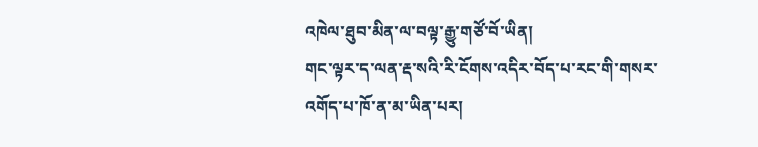འཁེལ་ཐུབ་མིན་ལ་བལྟ་རྒྱུ་གཙོ་བོ་ཡིན།
གང་ལྟར་ད་ལན་རྡ་སའི་རི་ངོགས་འདིར་བོད་པ་རང་གི་གསར་འགོད་པ་ཁོ་ན་མ་ཡིན་པར།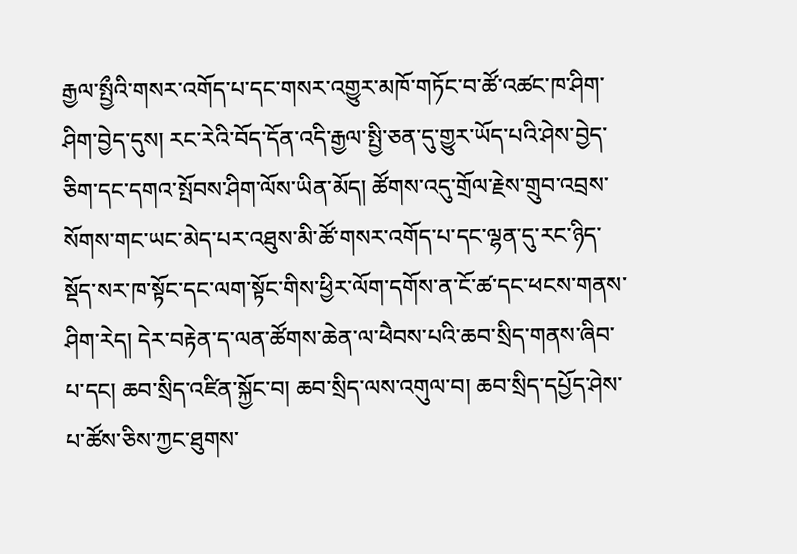རྒྱལ་སྤྱྀའི་གསར་འགོད་པ་དང་གསར་འགྱུར་མཁོ་གཏོང་བ་ཚོ་འཚང་ཁ་ཤིག་ཤིག་བྱེད་དུས། རང་རེའི་བོད་དོན་འདི་རྒྱལ་སྤྱི་ཅན་དུ་གྱུར་ཡོད་པའི་ཤེས་བྱེད་ཅིག་དང་དགའ་སྤོབས་ཤིག་ལོས་ཡིན་མོད། ཚོགས་འདུ་གྲོལ་རྗེས་གྲུབ་འབྲས་སོགས་གང་ཡང་མེད་པར་འཐུས་མི་ཚོ་གསར་འགོད་པ་དང་ལྷན་དུ་རང་ཉིད་སྡོད་སར་ཁ་སྟོང་དང་ལག་སྟོང་གིས་ཕྱིར་ལོག་དགོས་ན་ངོ་ཚ་དང་ཕངས་གནས་ཤིག་རེད། དེར་བརྟེན་ད་ལན་ཚོགས་ཆེན་ལ་ཕཻབས་པའི་ཆབ་སྲིད་གནས་ཞིབ་པ་དང། ཆབ་སྲིད་འཛིན་སྐྱོང་བ། ཆབ་སྲིད་ལས་འགུལ་བ། ཆབ་སྲིད་དཔྱོད་ཤེས་པ་ཚོས་ཅིས་ཀྱང་ཐུགས་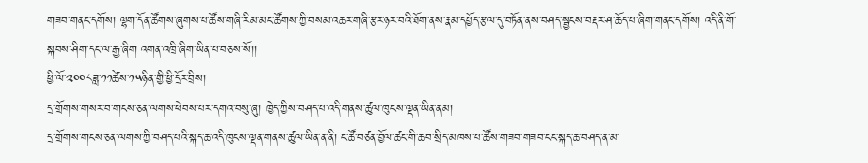གཟབ་གནང་དགོས། ལྷག་དོན་ཚོགས་ཞུགས་པ་ཚོས་གཞི་རིམ་མང་ཚོགས་ཀྱི་བསམ་འཆར་གཞི་རྩར་ཉར་བའི་ཐོག་ནས་རྣམ་དཔྱོད་རྩལ་དུ་བཏོན་ནས་བཤད་སྦྱངས་བརྡར་ཤ་ཆོད་པ་ཞིག་གནང་དགོས། འདི་ནི་གོ་སྐབས་ཤིག་དང་ལ་རྒྱ་ཞིག འགན་འཁྲི་ཞིག་ཡིན་པ་བཅས་སོ།།
ཕྱི་ལོ་༢༠༠༨ཟླ་༡༡ཚེས་༡༥ཉིན་གྱི་ཕྱི་དྲོར་བྲིས།
དྲ་གྲོགས་གསར་བ་གངས་ཅན་ལགས་ཕེབས་པར་དགའ་བསུ་ཞུ། ཁྱེད་ཀྱིས་བཤད་པ་འདི་གནས་ཚུལ་ཁུངས་ལྡན་ཡིན་ནམ།
དྲ་གྲོགས་གངས་ཅན་ལགས་ཀྱི་བཤད་པའི་སྐད་ཆ་འདི་ཁུངས་ལྡན་གནས་ཚུལ་ཡིན་ན་ནི། ང་ཚོ་བཙན་བྱོལ་ཚང་གི་ཆབ་སྲིད་མཁས་པ་ཚོས་གཟབ་གཟབ་ངང་སྐད་ཆ་བཤད་ན་མ་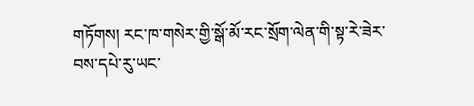གཏོགས། རང་ཁ་གསེར་གྱི་སྒོ་མོ་རང་སྲོག་ལེན་གི་སྟ་རེ་ཟེར་བས་དཔེ་རུ་ཡང་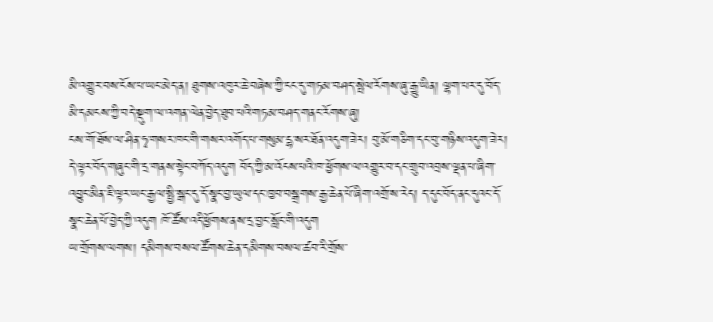མི་འགྱུར་བས་ངོས་པ་ཡང་མེད་ན། ཐུགས་འཁུར་ཆེ་བཞེས་ཀྱི་ངང་དུ་གཏམ་བཤད་སྤེལ་རོགས་ཞུ་རྒྱུ་ཡིན། ལྷག་པར་དུ་བོད་མི་དམངས་ཀྱི་བདེ་སྡུག་ལ་འགན་ལེན་བྱེད་ཐུབ་པའི་གཏམ་བཤད་གནང་རོགས་ཞུ།
ངས་གོ་ཐོས་ལ་ཤིན་ཧྭ་གསར་ཁང་གི་གསར་འགོད་པ་གསུམ་དྷ་སར་ཐོན་འདུག་ཟེར། བུ་མོ་གཅིག་དང་བུ་གཉིས་འདུག་ཟེར། དེ་ལྟར་བོད་གཞུང་གི་དྲ་གནས་སྟེང་བཀོད་འདུག བོད་ཀྱི་མ་འོངས་པའི་ཁ་ཕྱོགས་ལ་འགྱུར་བ་དང་གྲུབ་འབྲས་ལྡན་པ་ཞིག་འབྱུང་མིན་ཇི་ལྟར་ཡང་རྒྱལ་སྤྱི་སྒང་དུ་དོ་སྣང་བྱ་ཡུལ་དང་ཁྱབ་བསྒྲགས་རྒྱ་ཆེན་པོ་ཞིག་འགྲོ་ས་རེད། ད་དུང་བོད་ནང་དུའང་དོ་སྣང་ཆེན་པོ་བྱེད་ཀྱི་འདུག ཁོ་ཚོས་འདི་ཕྱོགས་ནས་དྲ་བྱང་སློང་གི་འདུག
ཡ་གྲོགས་ལགས། དམིགས་བསལ་ཚོགས་ཆེན་དམིགས་བསལ་ཚབ་རི་གྲོས་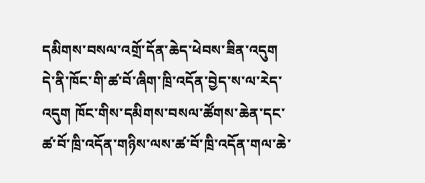དམིགས་བསལ་འགྲོ་དོན་ཆེད་ཕེབས་ཟིན་འདུག དེ་ནི་ཁོང་གི་ཚ་བོ་ཞིག་ཁྲི་འདོན་བྱེད་ས་ལ་རེད་འདུག ཁོང་གིས་དམིགས་བསལ་ཚོགས་ཆེན་དང་ཚ་བོ་ཁྲི་འདོན་གཉིས་ལས་ཚ་བོ་ཁྲི་འདོན་གལ་ཆེ་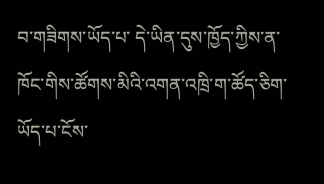བ་གཟིགས་ཡོད་པ་ དེ་ཡིན་དུས་ཁྱོད་ཀྱིས་ན་ཁོང་གིས་ཚོགས་མིའི་འགན་འཁྲི་ག་ཚོད་ཅིག་ཡོད་པ་ངོས་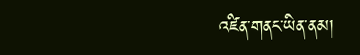འཛིན་གནང་ཡིན་ནམ།